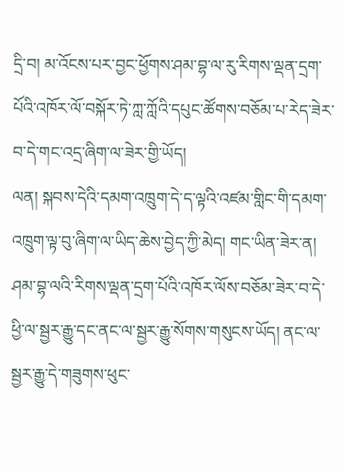དྲི་བ། མ་འོངས་པར་བྱང་ཕྱོགས་ཤམ་བྷ་ལ་རུ་རིགས་ལྡན་དྲག་པོའི་འཁོར་ལོ་བསྐོར་ཏེ་ཀླ་ཀློའི་དཔུང་ཚོགས་བཅོམ་པ་རེད་ཟེར་བ་དེ་གང་འདྲ་ཞིག་ལ་ཟེར་གྱི་ཡོད།
ལན། སྐབས་དེའི་དམག་འཁྲུག་དེ་ད་ལྟའི་འཛམ་གླིང་གི་དམག་འཁྲུག་ལྟ་བུ་ཞིག་ལ་ཡིད་ཆེས་བྱེད་ཀྱི་མེད། གང་ཡིན་ཟེར་ན། ཤམ་བྷ་ལའི་རིགས་ལྡན་དྲག་པོའི་འཁོར་ལོས་བཅོམ་ཟེར་བ་དེ་ཕྱི་ལ་སྦྱར་རྒྱུ་དང་ནང་ལ་སྦྱར་རྒྱུ་སོགས་གསུངས་ཡོད། ནང་ལ་སྦྱར་རྒྱུ་དེ་གཟུགས་ཕུང་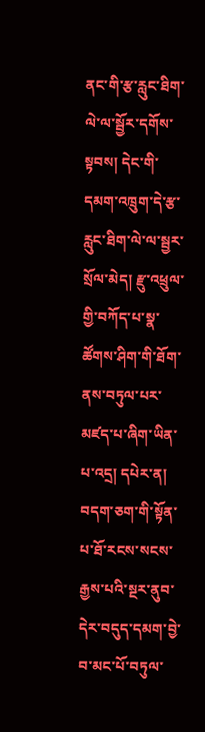ནང་གི་རྩ་རླུང་ཐིག་ལེ་ལ་སྦྱོར་དགོས་སྟབས། དེང་གི་དམག་འཁྲུག་དེ་རྩ་རླུང་ཐིག་ལེ་ལ་སྦྱར་སྲོལ་མེད། རྫུ་འཕྲུལ་གྱི་བཀོད་པ་སྣ་ཚོགས་ཤིག་གི་ཐོག་ནས་བཏུལ་པར་མཛད་པ་ཞིག་ཡིན་པ་འདྲ། དཔེར་ན། བདག་ཅག་གི་སྟོན་པ་ཐོ་རངས་སངས་རྒྱས་པའི་སྔར་ནུབ་དེར་བདུད་དམག་བྱེ་བ་མང་པོ་བཏུལ་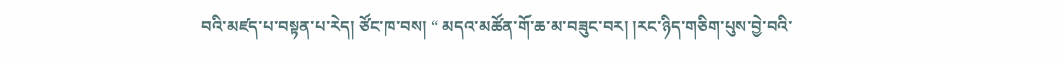བའི་མཛད་པ་བསྟན་པ་རེད། ཙོང་ཁ་བས། “ མདའ་མཚོན་གོ་ཆ་མ་བཟུང་བར། །རང་ཉིད་གཅིག་པུས་བྱེ་བའི་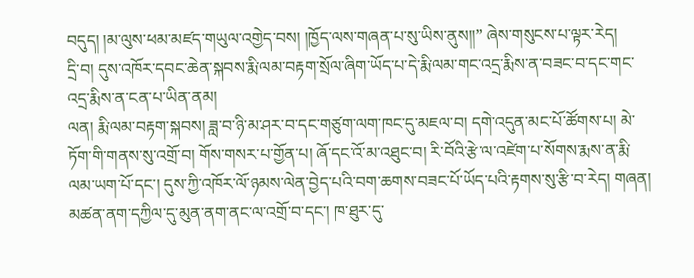བདུད། །མ་ལུས་ཕམ་མཛད་གཡུལ་འགྱེད་བས། །ཁྱོད་ལས་གཞན་པ་སུ་ཡིས་ནུས།།” ཞེས་གསུངས་པ་ལྟར་རེད།
དྲི་བ། དུས་འཁོར་དབང་ཆེན་སྐབས་རྨི་ལམ་བརྟག་སྲོལ་ཞིག་ཡོད་པ་དེ་རྨི་ལམ་གང་འདྲ་རྨིས་ན་བཟང་བ་དང་གང་འདྲ་རྨིས་ན་ངན་པ་ཡིན་ནམ།
ལན། རྨི་ལམ་བརྟག་སྐབས། ཟླ་བ་ཉི་མ་ཤར་བ་དང་གཙུག་ལག་ཁང་དུ་མཇལ་བ། དགེ་འདུན་མང་པོ་ཚོགས་པ། མེ་ཏོག་གི་གནས་སུ་འགྲོ་བ། གོས་གསར་པ་གྱོན་པ། ཞོ་དང་འོ་མ་འཐུང་བ། རི་བོའི་རྩེ་ལ་འཛེག་པ་སོགས་རྨས་ན་རྨི་ལམ་ཡག་པོ་དང་། དུས་ཀྱི་འཁོར་ལོ་ཉམས་ལེན་བྱེད་པའི་བག་ཆགས་བཟང་པོ་ཡོད་པའི་རྟགས་སུ་རྩི་བ་རེད། གཞན། མཚན་ནག་དཀྱིལ་དུ་མུན་ནག་ནང་ལ་འགྲོ་བ་དང་། ཁ་ཐུར་དུ་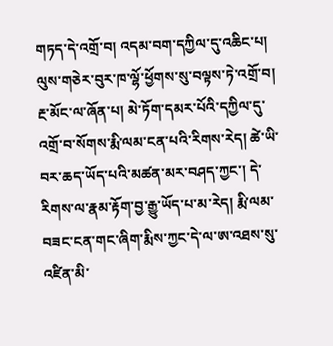གཏད་དེ་འགྲོ་བ། འདམ་བག་དཀྱིལ་དུ་འཆིང་པ། ལུས་གཅེར་བུར་ཁ་ལྷོ་ཕྱོགས་སུ་བལྟས་ཏེ་འགྲོ་བ། རྔ་མོང་ལ་ཞོན་པ། མེ་ཏོག་དམར་པོའི་དཀྱིལ་དུ་འགྲོ་བ་སོགས་རྨི་ལམ་ངན་པའི་རིགས་རེད། ཚེ་ཡི་བར་ཆད་ཡོད་པའི་མཚན་མར་བཤད་ཀྱང་། དེ་རིགས་ལ་རྣམ་རྟོག་བྱ་རྒྱུ་ཡོད་པ་མ་རེད། རྨི་ལམ་བཟང་ངན་གང་ཞིག་རྨིས་ཀྱང་དེ་ལ་ཨ་འཐས་སུ་འཛིན་མི་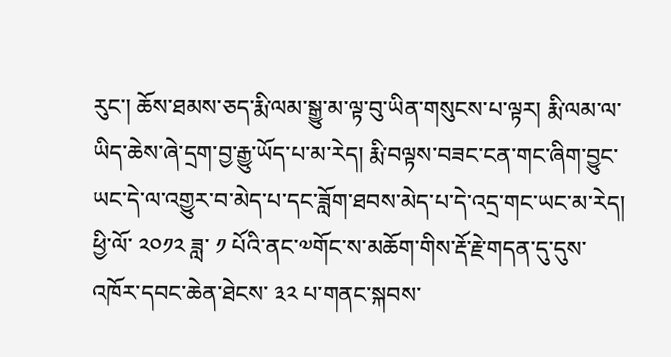རུང་། ཆོས་ཐམས་ཅད་རྨི་ལམ་སྒྱུ་མ་ལྟ་བུ་ཡིན་གསུངས་པ་ལྟར། རྨི་ལམ་ལ་ཡིད་ཆེས་ཞེ་དྲག་བྱ་རྒྱུ་ཡོད་པ་མ་རེད། རྨི་བལྟས་བཟང་ངན་གང་ཞིག་བྱུང་ཡང་དེ་ལ་འགྱུར་བ་མེད་པ་དང་ཟློག་ཐབས་མེད་པ་དེ་འདྲ་གང་ཡང་མ་རེད།
ཕྱི་ལོ་ ༢༠༡༢ ཟླ་ ༡ པོའི་ནང་༧གོང་ས་མཆོག་གིས་རྡོ་རྗེ་གདན་དུ་དུས་འཁོར་དབང་ཆེན་ཐེངས་ ༣༢ པ་གནང་སྐབས་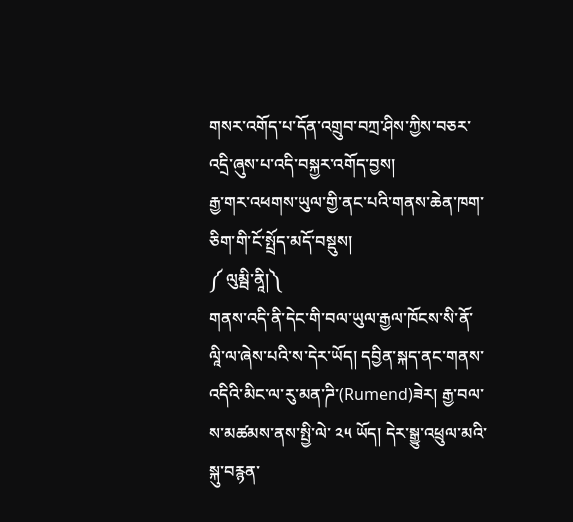གསར་འགོད་པ་དོན་འགྲུབ་བཀྲ་ཤིས་ཀྱིས་བཅར་འདྲི་ཞུས་པ་འདི་བསྐྱར་འགོད་བྱས།
རྒྱ་གར་འཕགས་ཡུལ་གྱི་ནང་པའི་གནས་ཆེན་ཁག་ཅིག་གི་ངོ་སྤྲོད་མདོ་བསྡུས།
༼ ལུམྦི་ནཱི།༽
གནས་འདི་ནི་དེང་གི་བལ་ཡུལ་རྒྱལ་ཁོངས་སི་ནོ་ལཱི་ལ་ཞེས་པའི་ས་དེར་ཡོད། དབྱིན་སྐད་ནང་གནས་འདིའི་མིང་ལ་རུ་མན་ཌི་(Rumend)ཟེར། རྒྱ་བལ་ས་མཚམས་ནས་སྤྱི་ལེ་ ༢༥ ཡོད། དེར་སྒྱུ་འཕྲུལ་མའི་སྐུ་བརྙན་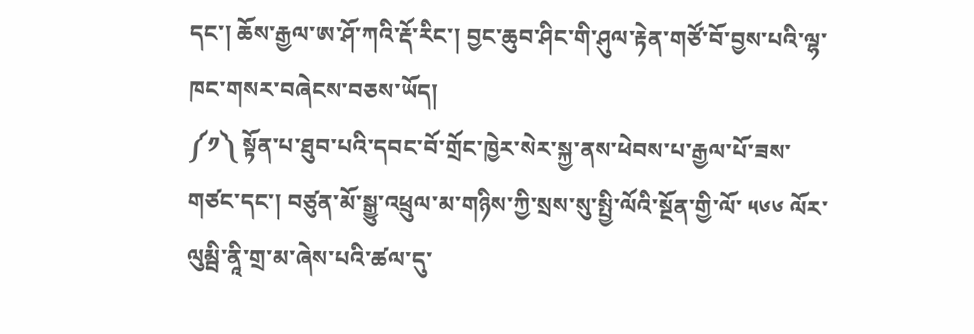དང་། ཆོས་རྒྱལ་ཨ་ཤོ་ཀའི་རྡོ་རིང་། བྱང་ཆུབ་ཤིང་གི་ཤུལ་རྟེན་གཙོ་བོ་བྱས་པའི་ལྷ་ཁང་གསར་བཞེངས་བཅས་ཡོད།
༼༡༽ སྟོན་པ་ཐུབ་པའི་དབང་བོ་གྲོང་ཁྱེར་སེར་སྐྱ་ནས་ཕེབས་པ་རྒྱལ་པོ་ཟས་གཙང་དང་། བཙུན་མོ་སྒྱུ་འཕྲུལ་མ་གཉིས་ཀྱི་སྲས་སུ་སྤྱི་ལོའི་སྔོན་གྱི་ལོ་ ༥༦༦ ལོར་ལུམྦི་ནཱི་གྲ་མ་ཞེས་པའི་ཚལ་དུ་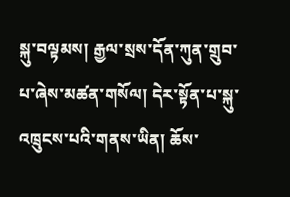སྐུ་བལྟམས། རྒྱལ་སྲས་དོན་ཀུན་གྲུབ་པ་ཞེས་མཚན་གསོལ། དེར་སྟོན་པ་སྐུ་འཁྲུངས་པའི་གནས་ཡིན། ཆོས་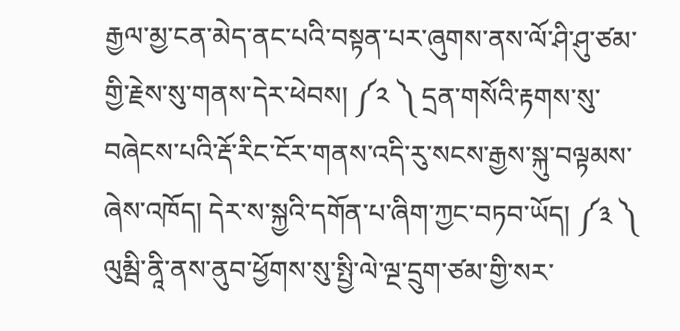རྒྱལ་མྱ་ངན་མེད་ནང་པའི་བསྟན་པར་ཞུགས་ནས་ལོ་ཤི་ཤུ་ཙམ་གྱི་རྗེས་སུ་གནས་དེར་ཕེབས། ༼༢ ༽ དྲན་གསོའི་རྟགས་སུ་བཞེངས་པའི་རྡོ་རིང་ངོར་གནས་འདི་རུ་སངས་རྒྱས་སྐུ་བལྟམས་ཞེས་འཁོད། དེར་ས་སྐྱའི་དགོན་པ་ཞིག་ཀྱང་བཏབ་ཡོད། ༼༣ ༽ ལུམྦི་ནཱི་ནས་ནུབ་ཕྱོགས་སུ་སྤྱི་ལེ་ལྔ་དྲུག་ཙམ་གྱི་སར་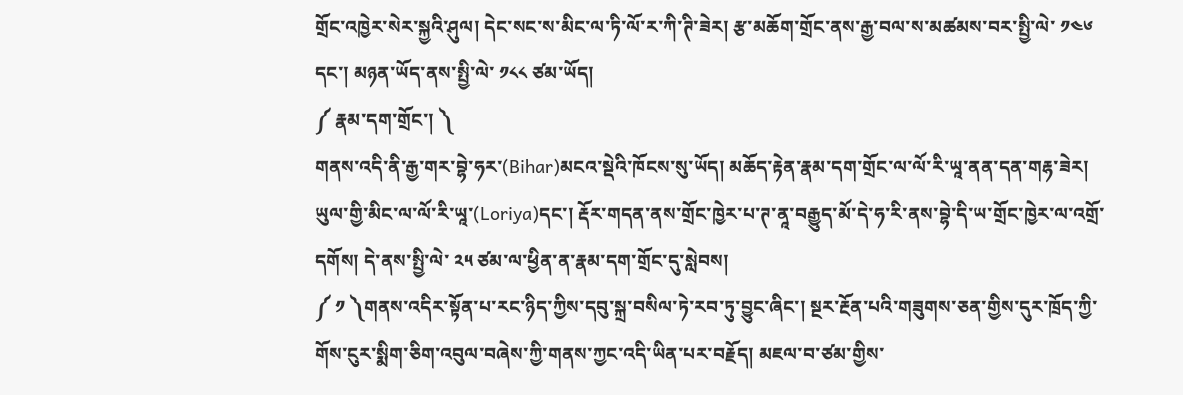གྲོང་འཁྱེར་སེར་སྐྱའི་ཤུལ། དེང་སང་ས་མིང་ལ་ཏི་ལོ་ར་ཀི་ཊི་ཟེར། རྩ་མཆོག་གྲོང་ནས་རྒྱ་བལ་ས་མཚམས་བར་སྤྱི་ལེ་ ༡༤༦ དང་། མཉན་ཡོད་ནས་སྤྱི་ལེ་ ༡༨༨ ཙམ་ཡོད།
༼ རྣམ་དག་གྲོང་། ༽
གནས་འདི་ནི་རྒྱ་གར་བྷེ་ཧར་(Bihar)མངའ་སྡེའི་ཁོངས་སུ་ཡོད། མཆོད་རྟེན་རྣམ་དག་གྲོང་ལ་ལོ་རི་ཡཱ་ནན་དན་གརྷ་ཟེར། ཡུལ་གྱི་མིང་ལ་ལོ་རི་ཡཱ་(Loriya)དང་། རྡོར་གདན་ནས་གྲོང་ཁྱེར་པ་ཊ་ནཱ་བརྒྱུད་མོ་དེ་ཧ་རི་ནས་བྷེ་དི་ཡ་གྲོང་ཁྱེར་ལ་འགྲོ་དགོས། དེ་ནས་སྤྱི་ལེ་ ༢༥ ཙམ་ལ་ཕྱིན་ན་རྣམ་དག་གྲོང་དུ་སླེབས།
༼ ༡ ༽གནས་འདིར་སྟོན་པ་རང་ཉིད་ཀྱིས་དབུ་སྐྲ་བསིལ་ཏེ་རབ་ཏུ་བྱུང་ཞིང་། སྔར་རྔོན་པའི་གཟུགས་ཅན་གྱིས་དུར་ཁྲོད་ཀྱི་གོས་ངུར་སྨིག་ཅིག་འབུལ་བཞེས་ཀྱི་གནས་ཀྱང་འདི་ཡིན་པར་བརྗོད། མཇལ་བ་ཙམ་གྱིས་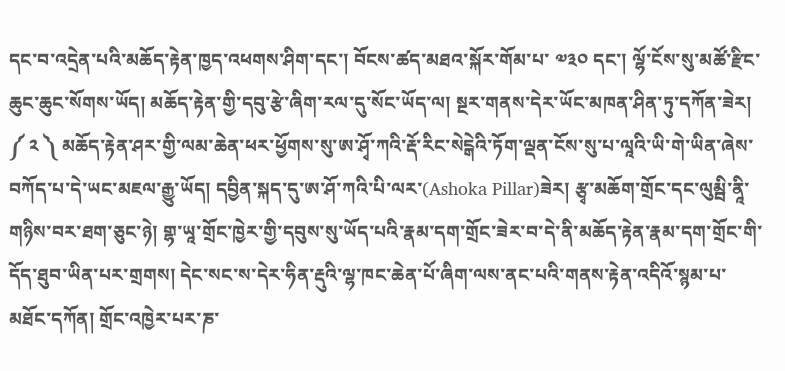དང་བ་འདྲེན་པའི་མཆོད་རྟེན་ཁྱད་འཕགས་ཤིག་དང་། བོངས་ཚད་མཐའ་སྐོར་གོམ་པ་ ༧༣༠ དང་། ལྷོ་ངོས་སུ་མཚོ་རྫིང་ཆུང་ཆུང་སོགས་ཡོད། མཆོད་རྟེན་གྱི་དབུ་རྩེ་ཞིག་རལ་དུ་སོང་ཡོད་ལ། སྔར་གནས་དེར་ཡོང་མཁན་ཤིན་ཏུ་དཀོན་ཟེར། ༼ ༢ ༽ མཆོད་རྟེན་ཤར་གྱི་ལམ་ཆེན་ཕར་ཕྱོགས་སུ་ཨ་ཤྭོ་ཀའི་རྡོ་རིང་སེངྒེའི་ཏོག་ལྡན་ངོས་སུ་པ་ལཱའི་ཡི་གེ་ཡིན་ཞེས་བཀོད་པ་དེ་ཡང་མཇལ་རྒྱུ་ཡོད། དབྱིན་སྐད་དུ་ཨ་ཤོ་ཀའི་པི་ལར་(Ashoka Pillar)ཟེར། རྩྭ་མཆོག་གྲོང་དང་ལུམྦི་ནཱི་གཉིས་བར་ཐག་ཅུང་ཉེ། གྷ་ཡཱ་གྲོང་ཁྱེར་གྱི་དབུས་སུ་ཡོད་པའི་རྣམ་དག་གྲོང་ཟེར་བ་དེ་ནི་མཆོད་རྟེན་རྣམ་དག་གྲོང་གི་དོད་ཐུབ་ཡིན་པར་གྲགས། དེང་སང་ས་དེར་ཧིན་རྡུའི་ལྷ་ཁང་ཆེན་པོ་ཞིག་ལས་ནང་པའི་གནས་རྟེན་འདིའོ་སྙམ་པ་མཐོང་དཀོན། གྲོང་འཁྱེར་པར་ཎ་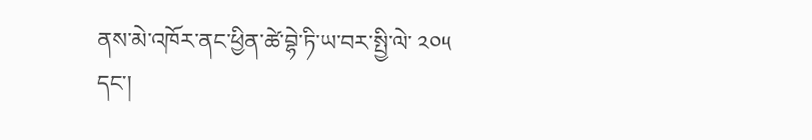ནས་མེ་འཁོར་ནང་ཕྱིན་ཚེ་བྷེ་ཏི་ཡ་བར་སྤྱི་ལེ་ ༢༠༥ དང་།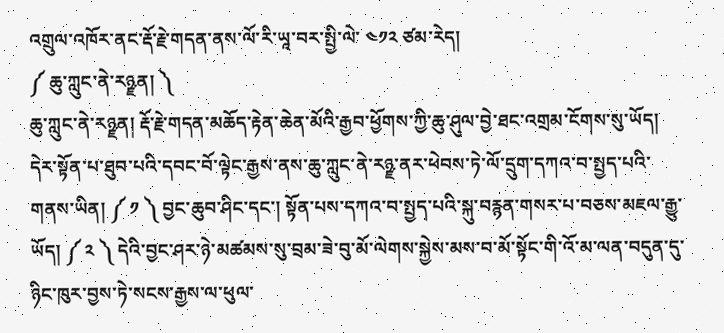འགྲུལ་འཁོར་ནང་རྡོ་རྗེ་གདན་ནས་ལོ་རི་ཡཱ་བར་སྤྱི་ལེ་ ༤༡༢ ཙམ་རེད།
༼ ཆུ་ཀླུང་ནེ་རཉྫན། ༽
ཆུ་ཀླུང་ནེ་རཉྫན། རྡོ་རྗེ་གདན་མཆོད་རྟེན་ཆེན་མོའི་རྒྱབ་ཕྱོགས་ཀྱི་ཆུ་ཤུལ་བྱེ་ཐང་འགྲམ་ངོགས་སུ་ཡོད། དེར་སྟོན་པ་ཐུབ་པའི་དབང་བོ་ལྟེང་རྒྱས་ནས་ཆུ་ཀླུང་ནེ་རཉྫ་ནར་ཕེབས་ཏེ་ལོ་དྲུག་དཀའ་བ་སྤྱད་པའི་གནས་ཡིན། ༼ ༡ ༽ བྱང་ཆུབ་ཤིང་དང་། སྟོན་པས་དཀའ་བ་སྤྱད་པའི་སྐུ་བརྙན་གསར་པ་བཅས་མཇལ་རྒྱུ་ཡོད། ༼ ༢ ༽ དེའི་བྱང་ཤར་ཉེ་མཚམས་སུ་བྲམ་ཟེ་བུ་མོ་ལེགས་སྐྱེས་མས་བ་མོ་སྟོང་གི་འོ་མ་ལན་བདུན་དུ་ཉིང་ཁུར་བྱས་ཏེ་སངས་རྒྱས་ལ་ཕུལ་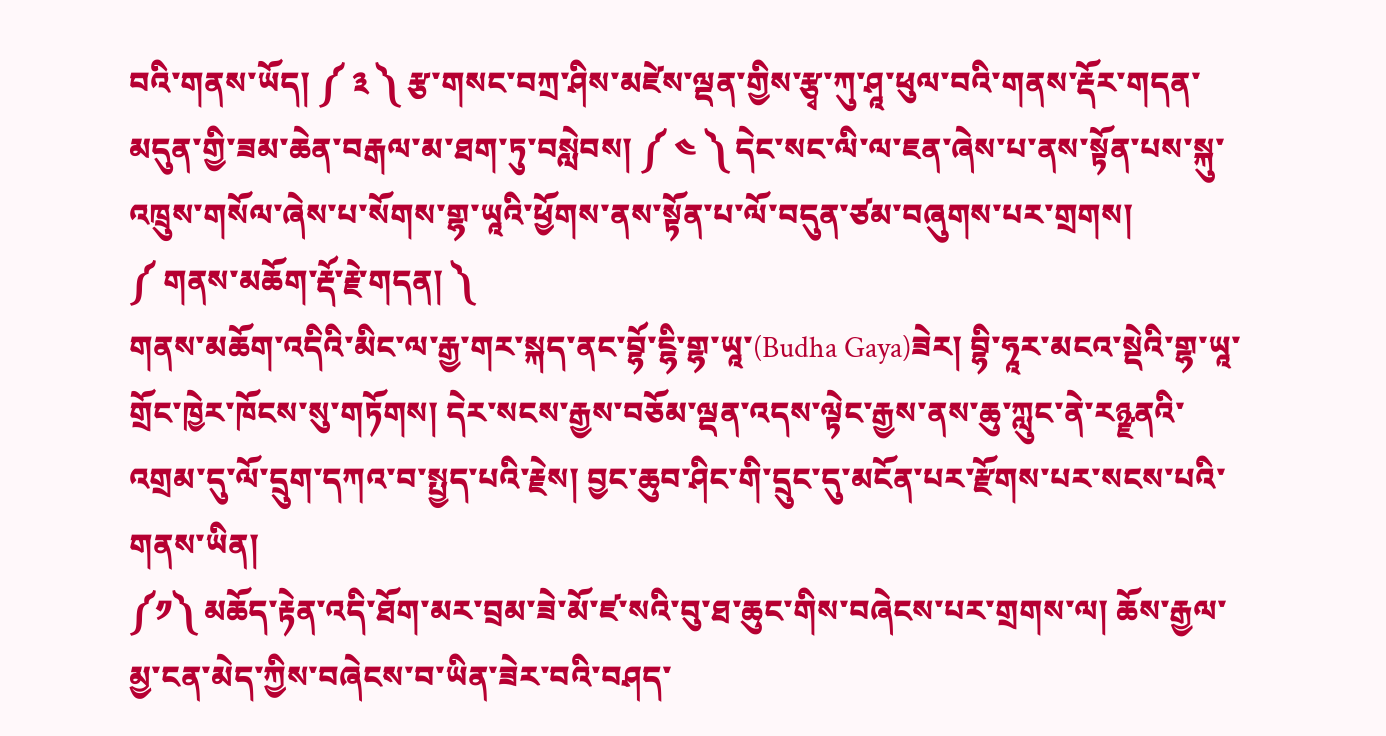བའི་གནས་ཡོད། ༼ ༣ ༽ རྩ་གསང་བཀྲ་ཤིས་མཛེས་ལྡན་གྱིས་རྩྭ་ཀུ་ཤཱ་ཕུལ་བའི་གནས་རྡོར་གདན་མདུན་གྱི་ཟམ་ཆེན་བརྒལ་མ་ཐག་ཏུ་བསླེབས། ༼ ༤ ༽ དེང་སང་ལི་ལ་ཇན་ཞེས་པ་ནས་སྟོན་པས་སྐུ་འཁྲུས་གསོལ་ཞེས་པ་སོགས་གྷ་ཡཱའི་ཕྱོགས་ནས་སྟོན་པ་ལོ་བདུན་ཙམ་བཞུགས་པར་གྲགས།
༼ གནས་མཆོག་རྡོ་རྗེ་གདན། ༽
གནས་མཆོག་འདིའི་མིང་ལ་རྒྱ་གར་སྐད་ནང་བྷོ་ངྷི་གྷ་ཡཱ་(Budha Gaya)ཟེར། བྷི་ཧཱར་མངའ་སྡེའི་གྷ་ཡཱ་གྲོང་ཁྱེར་ཁོངས་སུ་གཏོགས། དེར་སངས་རྒྱས་བཅོམ་ལྡན་འདས་ལྟེང་རྒྱས་ནས་ཆུ་ཀླུང་ནེ་རཉྫནའི་འགྲམ་དུ་ལོ་དྲུག་དཀའ་བ་སྤྱད་པའི་རྗེས། བྱང་ཆུབ་ཤིང་གི་དྲུང་དུ་མངོན་པར་རྫོགས་པར་སངས་པའི་གནས་ཡིན།
༼༡༽ མཆོད་རྟེན་འདི་ཐོག་མར་བྲམ་ཟེ་མོ་ཛ་སའི་བུ་ཐ་ཆུང་གིས་བཞེངས་པར་གྲགས་ལ། ཆོས་རྒྱལ་མྱ་ངན་མེད་ཀྱིས་བཞེངས་བ་ཡིན་ཟེར་བའི་བཤད་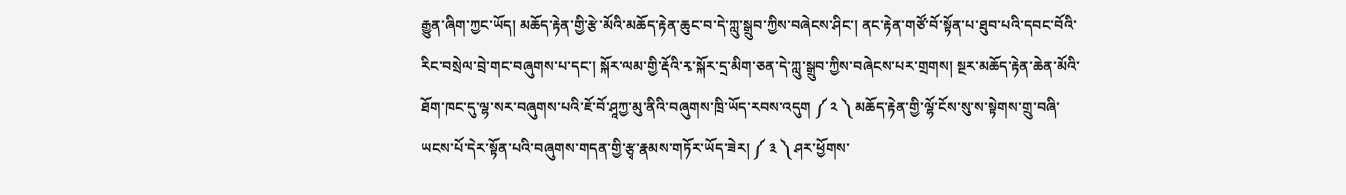རྒྱུན་ཞིག་ཀྱང་ཡོད། མཆོད་རྟེན་གྱི་རྩེ་མོའི་མཆོད་རྟེན་ཆུང་བ་དེ་ཀླུ་སྒྲུབ་ཀྱིས་བཞེངས་ཤིང་། ནང་རྟེན་གཙོ་བོ་སྟོན་པ་ཐུབ་པའི་དབང་བོའི་རིང་བསྲེལ་བྲེ་གང་བཞུགས་པ་དང་། སྐོར་ལམ་གྱི་རྡོའི་རྭ་སྐོར་དྲ་མིག་ཅན་དེ་ཀླུ་སྒྲུབ་ཀྱིས་བཞེངས་པར་གྲགས། སྔར་མཆོད་རྟེན་ཆེན་མོའི་ཐོག་ཁང་དུ་ལྷ་སར་བཞུགས་པའི་ཇོ་བོ་ཤཱཀྱ་མུ་ནིའི་བཞུགས་ཁྲི་ཡོད་རབས་འདུག ༼ ༢ ༽ མཆོད་རྟེན་གྱི་ལྷོ་ངོས་སུ་ས་སྟེགས་གྲུ་བཞི་ཡངས་པོ་དེར་སྟོན་པའི་བཞུགས་གདན་གྱི་རྩྭ་རྣམས་གཏོར་ཡོད་ཟེར། ༼ ༣ ༽ ཤར་ཕྱོགས་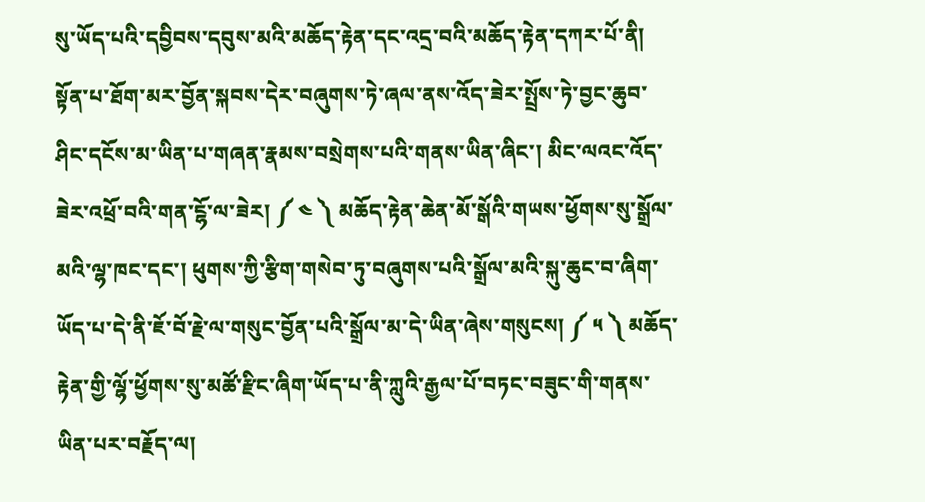སུ་ཡོད་པའི་དབྱིབས་དབུས་མའི་མཆོད་རྟེན་དང་འདྲ་བའི་མཆོད་རྟེན་དཀར་པོ་ནི། སྟོན་པ་ཐོག་མར་བྱོན་སྐབས་དེར་བཞུགས་ཏེ་ཞལ་ནས་འོད་ཟེར་སྤྲོས་ཏེ་བྱང་ཆུབ་ཤིང་དངོས་མ་ཡིན་པ་གཞན་རྣམས་བསྲེགས་པའི་གནས་ཡིན་ཞིང་། མིང་ལའང་འོད་ཟེར་འཕྲོ་བའི་གན་ངྷོ་ལ་ཟེར། ༼ ༤ ༽ མཆོད་རྟེན་ཆེན་མོ་སྒོའི་གཡས་ཕྱོགས་སུ་སྒྲོལ་མའི་ལྷ་ཁང་དང་། ཕུགས་ཀྱི་རྩིག་གསེབ་ཏུ་བཞུགས་པའི་སྒྲོལ་མའི་སྐུ་ཆུང་བ་ཞིག་ཡོད་པ་དེ་ནི་ཇོ་བོ་རྗེ་ལ་གསུང་བྱོན་པའི་སྒྲོལ་མ་དེ་ཡིན་ཞེས་གསུངས། ༼ ༥ ༽ མཆོད་རྟེན་གྱི་ལྷོ་ཕྱོགས་སུ་མཚོ་རྫིང་ཞིག་ཡོད་པ་ནི་ཀླུའི་རྒྱལ་པོ་བཏང་བཟུང་གི་གནས་ཡིན་པར་བརྗོད་ལ།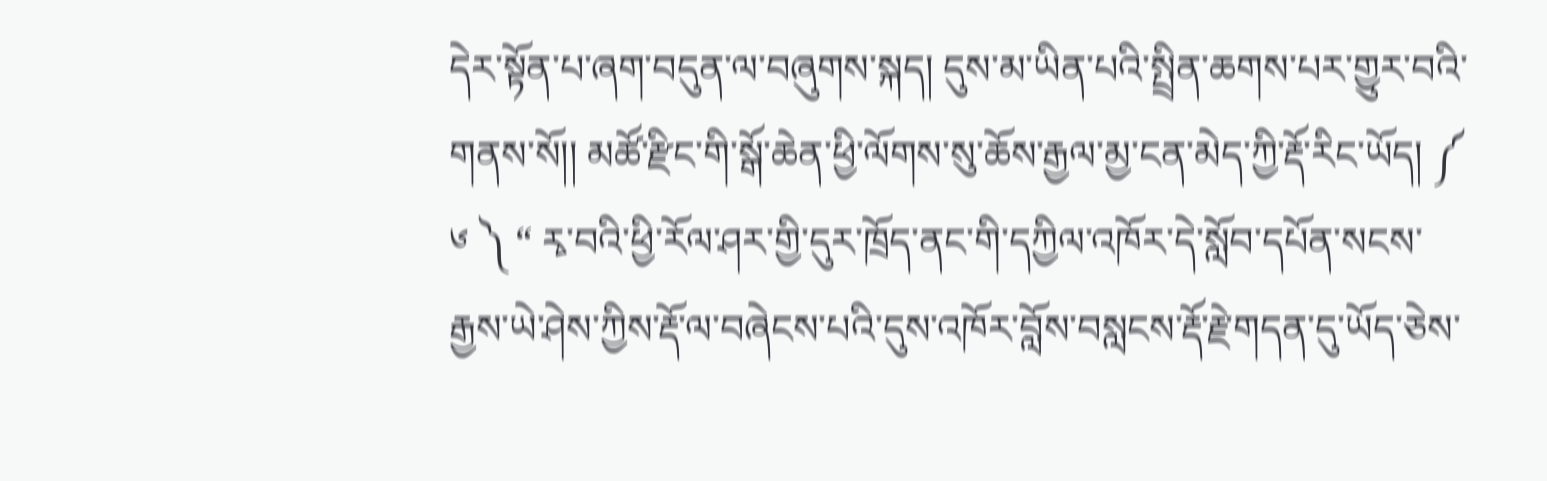དེར་སྟོན་པ་ཞག་བདུན་ལ་བཞུགས་སྐད། དུས་མ་ཡིན་པའི་སྤྲིན་ཆགས་པར་གྱུར་བའི་གནས་སོ།། མཚོ་རྫིང་གི་སྒོ་ཆེན་ཕྱི་ལོགས་སུ་ཆོས་རྒྱལ་མྱ་ངན་མེད་ཀྱི་རྡོ་རིང་ཡོད། ༼ ༦ ༽ “ རྭ་བའི་ཕྱི་རོལ་ཤར་གྱི་དུར་ཁྲོད་ནང་གི་དཀྱིལ་འཁོར་དེ་སློབ་དཔོན་སངས་རྒྱས་ཡེ་ཤེས་ཀྱིས་རྡོ་ལ་བཞེངས་པའི་དུས་འཁོར་བློས་བསླངས་རྡོ་རྗེ་གདན་དུ་ཡོད་ཅེས་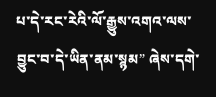པ་དེ་རང་རེའི་ལོ་རྒྱུས་འགའ་ལས་བྱུང་བ་དེ་ཡིན་ནམ་སྙམ” ཞེས་དགེ་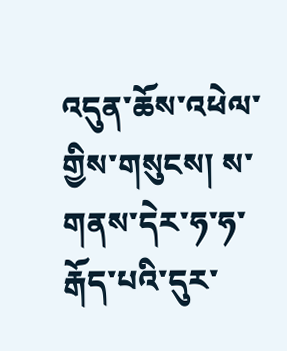འདུན་ཆོས་འཕེལ་གྱིས་གསུངས། ས་གནས་དེར་ཧ་ཧ་རྒོད་པའི་དུར་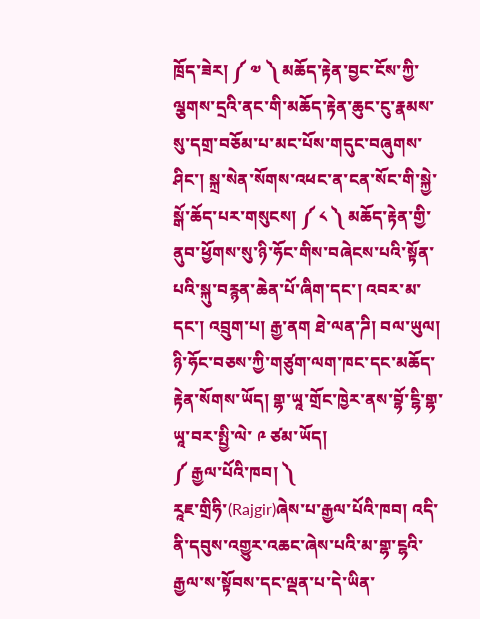ཁྲོད་ཟེར། ༼ ༧ ༽ མཆོད་རྟེན་བྱང་ངོས་ཀྱི་ལྕགས་དྲའི་ནང་གི་མཆོད་རྟེན་ཆུང་ངུ་རྣམས་སུ་དགྲ་བཅོམ་པ་མང་པོས་གདུང་བཞུགས་ཤིང་། སྐྲ་སེན་སོགས་འཕང་ན་ངན་སོང་གི་སྐྱེ་སྒོ་ཆོད་པར་གསུངས། ༼ ༨ ༽ མཆོད་རྟེན་གྱི་ནུབ་ཕྱོགས་སུ་ཉི་ཧོང་གིས་བཞེངས་པའི་སྟོན་པའི་སྐུ་བརྙན་ཆེན་པོ་ཞིག་དང་། འབར་མ་དང་། འབྲུག་པ། རྒྱ་ནག ཐེ་ལན་ཌི། བལ་ཡུལ། ཉི་ཧོང་བཅས་ཀྱི་གཙུག་ལག་ཁང་དང་མཆོད་རྟེན་སོགས་ཡོད། གྷ་ཡཱ་གྲོང་ཁྱེར་ནས་བྷོ་ངྷི་གྷ་ཡཱ་བར་སྤྱི་ལེ་ ༩ ཙམ་ཡོད།
༼ རྒྱལ་པོའི་ཁབ། ༽
རཱཇ་གྲིཧི་(Rajgir)ཞེས་པ་རྒྱལ་པོའི་ཁབ། འདི་ནི་དབུས་འགྱུར་འཆང་ཞེས་པའི་མ་གྷ་ངྷའི་རྒྱལ་ས་སྟོབས་དང་ལྡན་པ་དེ་ཡིན་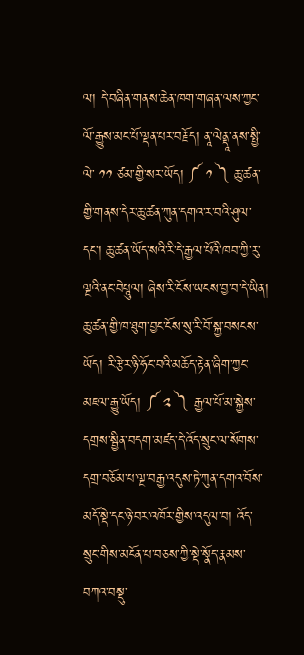ལ། དེ་བཞིན་གནས་ཆེན་ཁག་གཞན་ལས་ཀྱང་ལོ་རྒྱུས་མང་པོ་ལྡན་པར་བརྗོད། ནཱ་ལེནྡཱ་ནས་སྤྱི་ལེ་ ༡༡ ཙམ་གྱི་སར་ཡོད། ༼ ༡ ༽ ཆུ་ཚན་གྱི་གནས་དེར་ཆུ་ཚན་ཀུན་དགའ་ར་བའི་ཤུལ་དང་། ཆུ་ཚན་ཡོད་སའི་རི་དེ་རྒྱལ་པོའི་ཁབ་ཀྱི་རུ་ལྔའི་ནང་བེཔཱུལ། ཞེས་རི་ངོས་ཡངས་བྱ་བ་དེ་ཡིན། ཆུ་ཚན་གྱི་ཁ་ཐུག་བྱང་ངོས་སུ་རི་བོ་སྐྱ་བསངས་ཡོད། རི་རྩེར་ཉི་ཧོང་བའི་མཆོད་རྟེན་ཞིག་ཀྱང་མཇལ་རྒྱུ་ཡོད། ༼ ༢ ༽ རྒྱལ་པོ་མ་སྐྱེས་དགྲས་སྦྱིན་བདག་མཛད་དེ་འོད་སྲུང་ལ་སོགས་དགྲ་བཅོམ་པ་ལྔ་བརྒྱ་འདུས་ཏེ་ཀུན་དགའ་བོས་མདོ་སྡེ་དང་ཉེ་བར་འཁོར་གྱིས་འདུལ་བ། འོད་སྲུང་གིས་མངོན་པ་བཅས་ཀྱི་སྡེ་སྣོད་རྣམས་བཀའ་བསྡུ་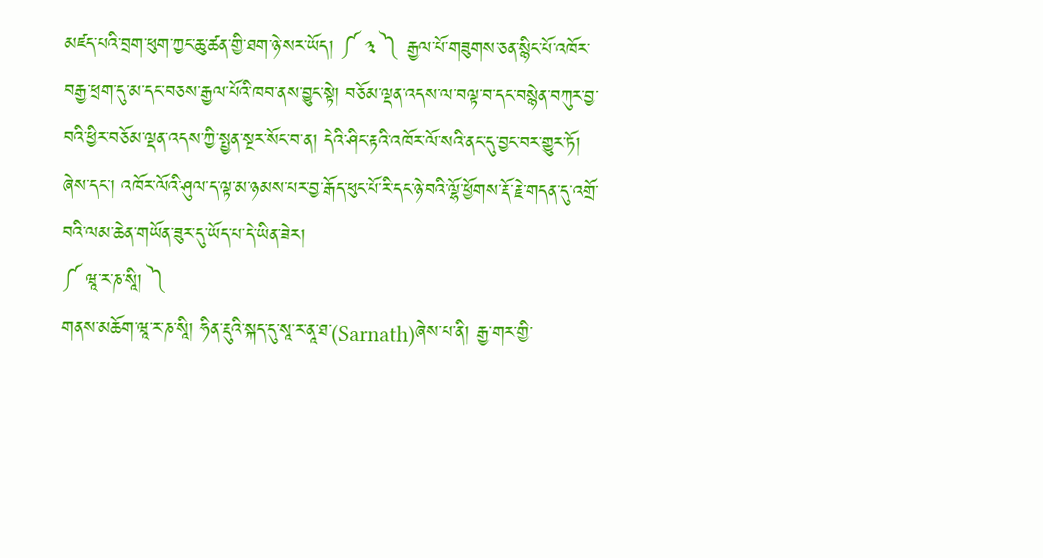མཛད་པའི་བྲག་ཕུག་ཀྱང་ཆུ་ཚན་གྱི་ཐག་ཉེ་སར་ཡོད། ༼ ༣ ༽ རྒྱལ་པོ་གཟུགས་ཅན་སྙིང་པོ་འཁོར་བརྒྱ་ཕྲག་དུ་མ་དང་བཅས་རྒྱལ་པོའི་ཁབ་ནས་བྱུང་སྟེ། བཅོམ་ལྡན་འདས་ལ་བལྟ་བ་དང་བསྙེན་བཀུར་བྱ་བའི་ཕྱིར་བཅོམ་ལྡན་འདས་ཀྱི་སྤྱན་སྔར་སོང་བ་ན། དེའི་ཤིང་རྟའི་འཁོར་ལོ་སའི་ནང་དུ་བྱང་བར་གྱུར་ཏོ། ཞེས་དང་། འཁོར་ལོའི་ཤུལ་ད་ལྟ་མ་ཉམས་པར་བྱ་རྒོད་ཕུང་པོ་རི་དང་ཉེ་བའི་ལྷོ་ཕྱོགས་རྡོ་རྗེ་གདན་དུ་འགྲོ་བའི་ལམ་ཆེན་གཡོན་ཟུར་དུ་ཡོད་པ་དེ་ཡིན་ཟེར།
༼ ཝཱ་ར་ཎ་སཱི། ༽
གནས་མཆོག་ཝཱ་ར་ཎ་སཱི། ཧིན་རྡུའི་སྐད་དུ་སཱ་ར་ནཱ་ཐ་(Sarnath)ཞེས་པ་ནི། རྒྱ་གར་གྱི་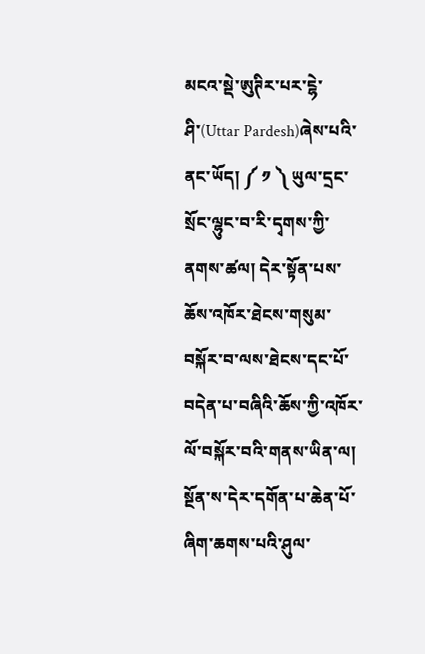མངའ་སྡེ་ཨུཊིར་པར་ངྷེ་ཤི་(Uttar Pardesh)ཞེས་པའི་ནང་ཡོད། ༼ ༡ ༽ ཡུལ་དྲང་སྲོང་ལྷུང་བ་རི་དྭགས་ཀྱི་ནགས་ཚལ། དེར་སྟོན་པས་ཆོས་འཁོར་ཐེངས་གསུམ་བསྐོར་བ་ལས་ཐེངས་དང་པོ་བདེན་པ་བཞིའི་ཆོས་ཀྱི་འཁོར་ལོ་བསྐོར་བའི་གནས་ཡིན་ལ། སྔོན་ས་དེར་དགོན་པ་ཆེན་པོ་ཞིག་ཆགས་པའི་ཤུལ་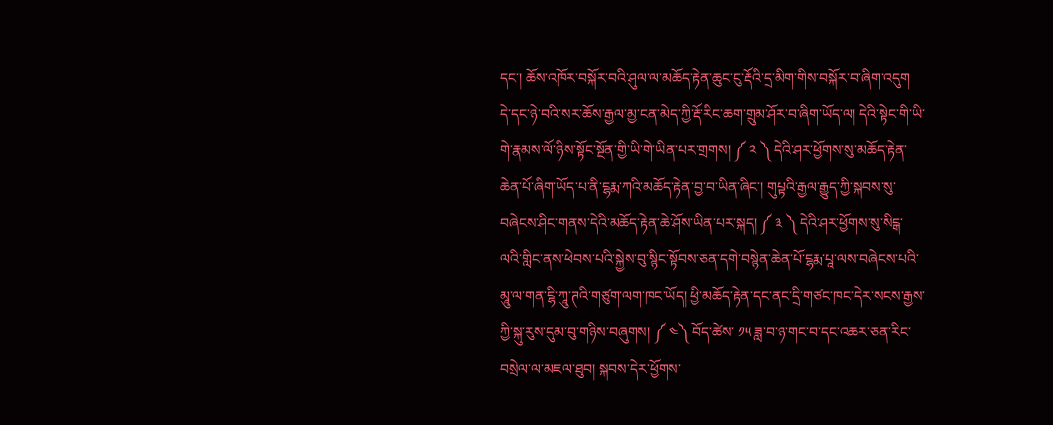དང་། ཆོས་འཁོར་བསྐོར་བའི་ཤུལ་ལ་མཆོད་རྟེན་ཆུང་ངུ་རྡོའི་དྲ་མིག་གིས་བསྐོར་བ་ཞིག་འདུག དེ་དང་ཉེ་བའི་སར་ཆོས་རྒྱལ་མྱ་ངན་མེད་ཀྱི་རྡོ་རིང་ཆག་གྲུམ་ཤོར་བ་ཞིག་ཡོད་ལ། དེའི་སྟེང་གི་ཡི་གེ་རྣམས་ལོ་ཉིས་སྟོང་སྔོན་གྱི་ཡི་གེ་ཡིན་པར་གྲགས། ༼ ༢ ༽ དེའི་ཤར་ཕྱོགས་སུ་མཆོད་རྟེན་ཆེན་པོ་ཞིག་ཡོད་པ་ནི་ངྷརྨ་ཀའི་མཆོད་རྟེན་བྱ་བ་ཡིན་ཞིང་། གུཔྟའི་རྒྱལ་རྒྱུད་ཀྱི་སྐབས་སུ་བཞེངས་ཤིང་གནས་དེའི་མཆོད་རྟེན་ཆེ་ཤོས་ཡིན་པར་སྐད། ༼ ༣ ༽ དེའི་ཤར་ཕྱོགས་སུ་སིངྒ་ལའི་གླིང་ནས་ཕེབས་པའི་སྐྱེས་བུ་སྙིང་སྟོབས་ཅན་དགེ་བསྙེན་ཆེན་པོ་ངྷརྨ་པཱ་ལས་བཞེངས་པའི་མཱུ་ལ་གན་ངྷི་ཀཱུ་ཊའི་གཙུག་ལག་ཁང་ཡོད། ཕྱི་མཆོད་རྟེན་དང་ནང་དྲི་གཙང་ཁང་དེར་སངས་རྒྱས་ཀྱི་སྐུ་རུས་དུམ་བུ་གཉིས་བཞུགས། ༼ ༤༽ བོད་ཚེས་ ༡༥ ཟླ་བ་ཉ་གང་བ་དང་འཆར་ཅན་རིང་བསྲེལ་ལ་མཇལ་ཐུབ། སྐབས་དེར་ཕྱོགས་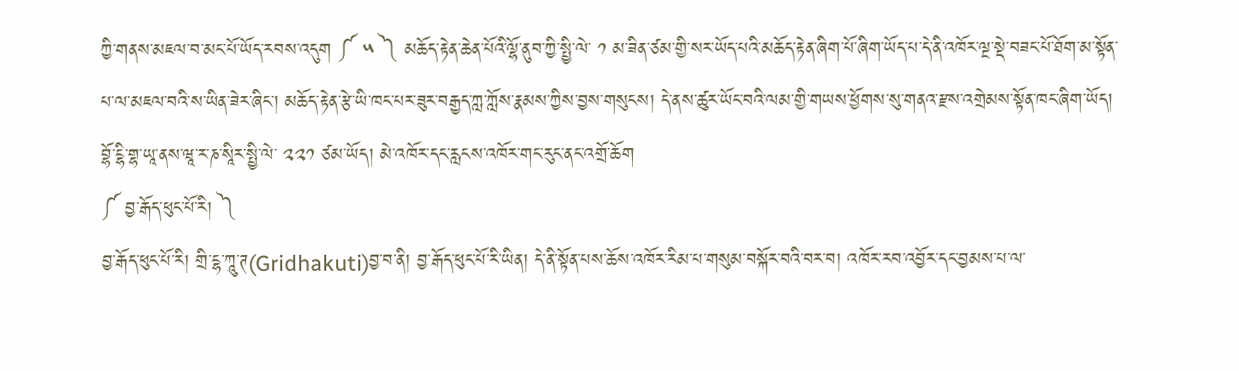ཀྱི་གནས་མཇལ་བ་མང་པོ་ཡོད་རབས་འདུག ༼ ༥ ༽ མཆོད་རྟེན་ཆེན་པོའི་ལྷོ་ནུབ་ཀྱི་སྤྱི་ལེ་ ༡ མ་ཟིན་ཙམ་གྱི་སར་ཡོད་པའི་མཆོད་རྟེན་ཞིག་པོ་ཞིག་ཡོད་པ་དེ་ནི་འཁོར་ལྔ་སྡེ་བཟང་པོ་ཐོག་མ་སྟོན་པ་ལ་མཇལ་བའི་ས་ཡིན་ཟེར་ཞིང་། མཆོད་རྟེན་རྩེ་ཡི་ཁང་པར་ཟུར་བརྒྱད་ཀླ་ཀློས་རྣམས་ཀྱིས་བྱས་གསུངས། དེ་ནས་ཚུར་ཡོང་བའི་ལམ་གྱི་གཡས་ཕྱོགས་སུ་གནའ་རྫས་འགྲེམས་སྟོན་ཁང་ཞིག་ཡོད། བྷོ་ངྷི་གྷ་ཡཱ་ནས་ཝཱ་ར་ཎ་སཱིར་སྤྱི་ལེ་ ༢༢༡ ཙམ་ཡོད། མེ་འཁོར་དང་རླངས་འཁོར་གང་རུང་ནང་འགྲོ་ཆོག
༼ བྱ་རྒོད་ཕུང་པོ་རི། ༽
བྱ་རྒོད་ཕུང་པོ་རི། གྲི་ངྷ་ཀཱུ་ཊ(Gridhakuti)བྱ་བ་ནི། བྱ་རྒོད་ཕུང་པོ་རི་ཡིན། དེ་ནི་སྟོན་པས་ཆོས་འཁོར་རིམ་པ་གསུམ་བསྐོར་བའི་བར་བ། འཁོར་རབ་འབྱོར་དང་བྱམས་པ་ལ་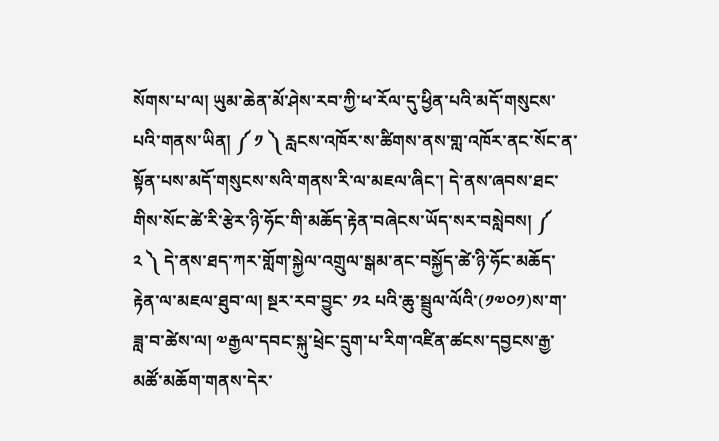སོགས་པ་ལ། ཡུམ་ཆེན་མོ་ཤེས་རབ་ཀྱི་ཕ་རོལ་དུ་ཕྱིན་པའི་མདོ་གསུངས་པའི་གནས་ཡིན། ༼ ༡ ༽ རླངས་འཁོར་ས་ཚིགས་ནས་གླ་འཁོར་ནང་སོང་ན་སྟོན་པས་མདོ་གསུངས་སའི་གནས་རི་ལ་མཇལ་ཞིང་། དེ་ནས་ཞབས་ཐང་གིས་སོང་ཚེ་རི་རྩེར་ཉི་ཧོང་གི་མཆོད་རྟེན་བཞེངས་ཡོད་སར་བསླེབས། ༼ ༢ ༽ དེ་ནས་ཐད་ཀར་གློག་སྐྱེལ་འགྲུལ་སྒམ་ནང་བསྐྱོད་ཚེ་ཉི་ཧོང་མཆོད་རྟེན་ལ་མཇལ་ཐུབ་ལ། སྔར་རབ་བྱུང་ ༡༢ པའི་ཆུ་སྦྲུལ་ལོའི་(༡༧༠༡)ས་ག་ཟླ་བ་ཚེས་ལ། ༧རྒྱལ་དབང་སྐུ་ཕྲེང་དྲུག་པ་རིག་འཛིན་ཚངས་དབྱངས་རྒྱ་མཚོ་མཆོག་གནས་དེར་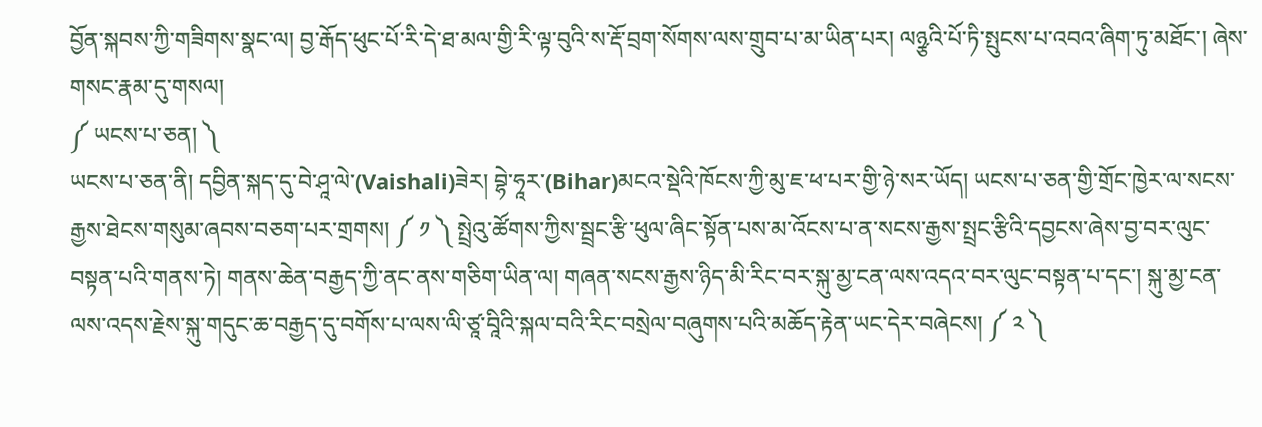བྱོན་སྐབས་ཀྱི་གཟིགས་སྣང་ལ། བྱ་རྒོད་ཕུང་པོ་རི་དེ་ཐ་མལ་གྱི་རི་ལྟ་བུའི་ས་རྡོ་བྲག་སོགས་ལས་གྲུབ་པ་མ་ཡིན་པར། ལཉྩའི་པོ་ཏི་སྤུངས་པ་འབའ་ཞིག་ཏུ་མཐོང་། ཞེས་གསང་རྣམ་དུ་གསལ།
༼ ཡངས་པ་ཅན། ༽
ཡངས་པ་ཅན་ནི། དབྱིན་སྐད་དུ་བེ་ཤཱ་ལེ་(Vaishali)ཟེར། བྷེ་ཧཱར་(Bihar)མངའ་སྡེའི་ཁོངས་ཀྱི་མུ་ཇ་ཕ་པར་གྱི་ཉེ་སར་ཡོད། ཡངས་པ་ཅན་གྱི་གྲོང་ཁྱེར་ལ་སངས་རྒྱས་ཐེངས་གསུམ་ཞབས་བཅག་པར་གྲགས། ༼ ༡ ༽ སྤྲེའུ་ཚོགས་ཀྱིས་སྦྲང་རྩི་ཕུལ་ཞིང་སྟོན་པས་མ་འོངས་པ་ན་སངས་རྒྱས་སྤྲང་རྩིའི་དབྱངས་ཞེས་བྱ་བར་ལུང་བསྟན་པའི་གནས་ཏེ། གནས་ཆེན་བརྒྱད་ཀྱི་ནང་ནས་གཅིག་ཡིན་ལ། གཞན་སངས་རྒྱས་ཉིད་མི་རིང་བར་སྐུ་མྱ་ངན་ལས་འདའ་བར་ལུང་བསྟན་པ་དང་། སྐུ་མྱ་ངན་ལས་འདས་རྗེས་སྐུ་གདུང་ཆ་བརྒྱད་དུ་བགོས་པ་ལས་ལི་ཙཱ་བཱིའི་སྐལ་བའི་རིང་བསྲེལ་བཞུགས་པའི་མཆོད་རྟེན་ཡང་དེར་བཞེངས། ༼ ༢ ༽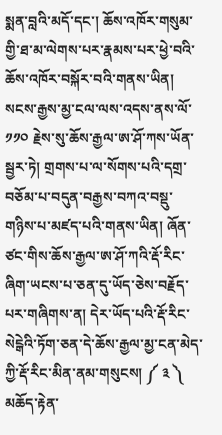སྨན་བླའི་མདོ་དང་། ཆོས་འཁོར་གསུམ་གྱི་ཐ་མ་ལེགས་པར་རྣམས་པར་ཕྱེ་བའི་ཆོས་འཁོར་བསྐོར་བའི་གནས་ཡིན། སངས་རྒྱས་མྱ་ངལ་ལས་འདས་ནས་ལོ་ ༡༡༠ རྗེས་སུ་ཆོས་རྒྱལ་ཨ་ཤོ་ཀས་ཡོན་སྦྱར་ཏེ། གྲགས་པ་ལ་སོགས་པའི་དགྲ་བཅོམ་པ་བདུན་བརྒྱས་བཀའ་བསྡུ་གཉིས་པ་མཛད་པའི་གནས་ཡིན། ཞོན་ཙང་གིས་ཆོས་རྒྱལ་ཨ་ཤོ་ཀའི་རྡོ་རིང་ཞིག་ཡངས་པ་ཅན་དུ་ཡོད་ཅེས་བརྗོད་པར་གཞིགས་ན། དེར་ཡོད་པའི་རྡོ་རིང་སེངྒེའི་ཏོག་ཅན་དེ་ཆོས་རྒྱལ་མྱ་ངན་མེད་ཀྱི་རྡོ་རིང་མིན་ནམ་གསུངས། ༼ ༣ ༽ མཆོད་རྟེན་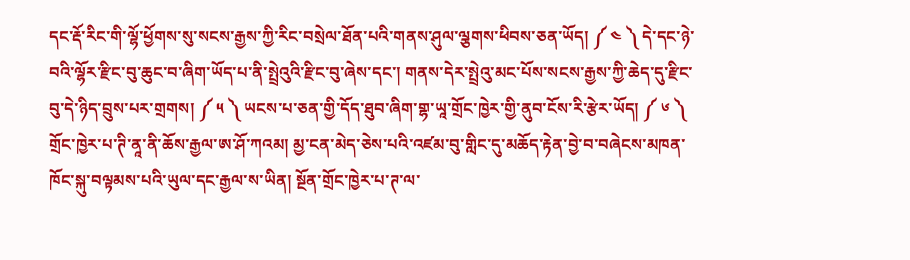དང་རྡོ་རིང་གི་ལྷོ་ཕྱོགས་སུ་སངས་རྒྱས་ཀྱི་རིང་བསྲེལ་ཐོན་པའི་གནས་ཤུལ་ལྕགས་ཕིབས་ཅན་ཡོད། ༼ ༤ ༽ དེ་དང་ཉེ་བའི་ལྷོར་རྫིང་བུ་ཆུང་བ་ཞིག་ཡོད་པ་ནི་སྤྲེའུའི་རྫིང་བུ་ཞེས་དང་། གནས་དེར་སྤྲེའུ་མང་པོས་སངས་རྒྱས་ཀྱི་ཆེད་དུ་རྫིང་བུ་དེ་ཉིད་བྲུས་པར་གྲགས། ༼ ༥ ༽ ཡངས་པ་ཅན་གྱི་དོད་ཐུབ་ཞིག་གྷ་ཡཱ་གྲོང་ཁྱེར་གྱི་ནུབ་ངོས་རི་རྩེར་ཡོད། ༼ ༦ ༽ གྲོང་ཁྱེར་པ་ཊི་ནཱ་ནི་ཆོས་རྒྱལ་ཨ་ཤོ་ཀའམ། མྱ་ངན་མེད་ཅེས་པའི་འཛམ་བུ་གླིང་དུ་མཆོད་རྟེན་བྱེ་བ་བཞེངས་མཁན་ཁོང་སྐུ་བལྟམས་པའི་ཡུལ་དང་རྒྱལ་ས་ཡིན། སྔོན་གྲོང་ཁྱེར་པ་ཊ་ལ་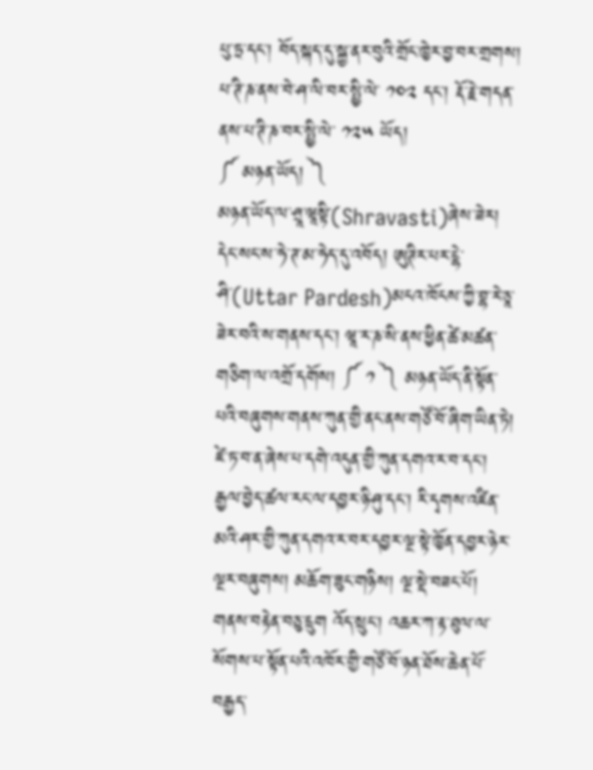པུ་ཏྲ་དང་། བོད་སྐད་དུ་སྐྱ་ནར་བུའི་གྲོང་ཁྱེར་བྱ་བར་གྲགས། པ་ཊི་ཎ་ནས་བེ་ཤ་ལི་བར་སྤྱི་ལེ་ ༡༠༢ དང་། རྡོ་རྗེ་གདན་ནས་པ་ཊི་ཎ་བར་སྤྱི་ལེ་ ༡༢༥ ཡོད།
༼ མཉན་ཡོད། ༽
མཉན་ཡོད་ལ་ཤྲཱ་ཝཱསྟི་(Shravasti)ཞེས་ཟེར། དེང་སང་ས་ཧེ་ཊ་མ་ཧེད་དུ་འབོད། ཨུཊིར་པར་ངྷེ་ཤི་(Uttar Pardesh)མངའ་ཁོངས་ཀྱི་བྷ་རེ་ཅཱ་ཟེར་བའི་ས་གནས་དང་། ཝཱ་ར་ཎ་སི་ནས་ཕྱིན་ཚེ་མཚན་གཅིག་ལ་འགྲོ་དགོས། ༼ ༡ ༽ མཉན་ཡོད་ནི་སྟོན་པའི་བཞུགས་གནས་ཀུན་གྱི་ནང་ནས་གཙོ་བོ་ཞིག་ཡིན་ཏེ། ཛེ་ཏ་བ་ན་ཞེས་པ་དགེ་འདུན་གྱི་ཀུན་དགའ་ར་བ་དང་། རྒྱལ་བྱེད་ཚལ་རང་ལ་དབྱར་ཉི་ཤུ་དང་། རི་དྭགས་འཛིན་མའི་ཤར་གྱི་ཀུན་དགའ་ར་བར་དབྱར་ལྔ་སྟེ་ཁྱོན་དབྱར་ཉེར་ལྔར་བཞུགས། མཆོག་ཟུང་གཉིས། ལྔ་སྡེ་བཟང་པོ། གནས་བརྟེན་བཅུ་དྲུག འོད་སྲུང་། འཆར་ཀ་རྟ་ཐུལ་ལ་སོགས་པ་སྟོན་པའི་འཁོར་གྱི་གཙོ་བོ་ཉན་ཐོས་ཆེན་པོ་བརྒྱད་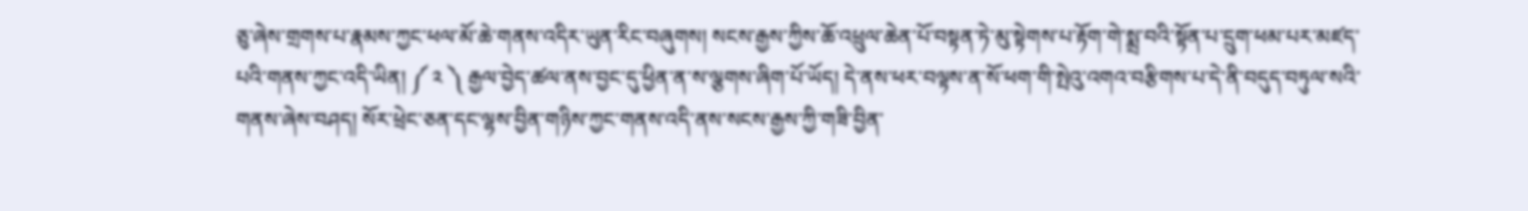ཅུ་ཞེས་གྲགས་པ་རྣམས་ཀྱང་ཕལ་མོ་ཆེ་གནས་འདིར་ཡུན་རིང་བཞུགས། སངས་རྒྱས་ཀྱིས་ཆོ་འཕྲུལ་ཆེན་པོ་བསྟན་ཏེ་མུ་སྟེགས་པ་རྟོག་གེ་སྨྲ་བའི་སྟོན་པ་དྲུག་ཕམ་པར་མཛད་པའི་གནས་ཀྱང་འདི་ཡིན། ༼ ༢ ༽ རྒྱལ་བྱེད་ཚལ་ནས་བྱང་དུ་ཕྱིན་ན་ས་ལྕགས་ཞིག་པོ་ཡོད། དེ་ནས་ཕར་བལྟས་ན་སོ་ཕག་གི་སྤེའུ་འགའ་བརྩིགས་པ་དེ་ནི་བདུད་བཏུལ་སའི་གནས་ཞེས་བཤད། སོར་ཕྲེང་ཅན་དང་ལྷས་བྱིན་གཉིས་ཀྱང་གནས་འདི་ནས་སངས་རྒྱས་ཀྱི་གཟི་བྱིན་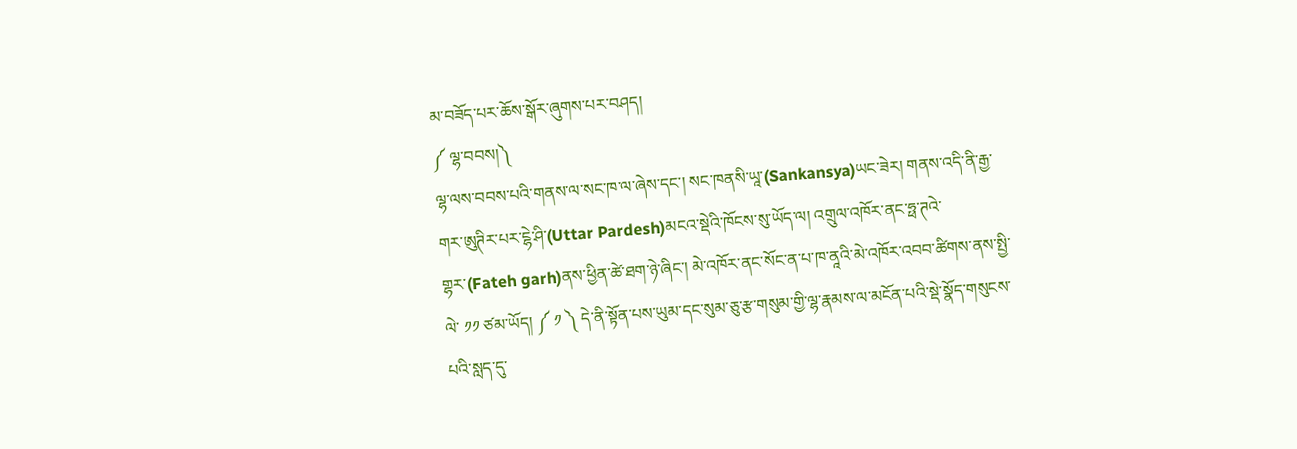མ་བཟོད་པར་ཆོས་སྒོར་ཞུགས་པར་བཤད།
༼ ལྷ་བབས།༽
ལྷ་ལས་བབས་པའི་གནས་ལ་སང་ཁ་ལ་ཞེས་དང་། སང་ཁནསི་ཡཱ་(Sankansya)ཡང་ཟེར། གནས་འདི་ནི་རྒྱ་གར་ཨུཊིར་པར་ངྷེ་ཤི་(Uttar Pardesh)མངའ་སྡེའི་ཁོངས་སུ་ཡོད་ལ། འགྲུལ་འཁོར་ནང་ཧྥ་ཊའེ་གྷར་(Fateh garh)ནས་ཕྱིན་ཚེ་ཐག་ཉེ་ཞིང་། མེ་འཁོར་ནང་སོང་ན་པ་ཁ་ནཱའི་མེ་འཁོར་འབབ་ཚིགས་ནས་སྤྱི་ལེ་ ༡༡ ཙམ་ཡོད། ༼ ༡ ༽ དེ་ནི་སྟོན་པས་ཡུམ་དང་སུམ་ཅུ་རྩ་གསུམ་གྱི་ལྷ་རྣམས་ལ་མངོན་པའི་སྡེ་སྣོད་གསུངས་པའི་སླད་དུ་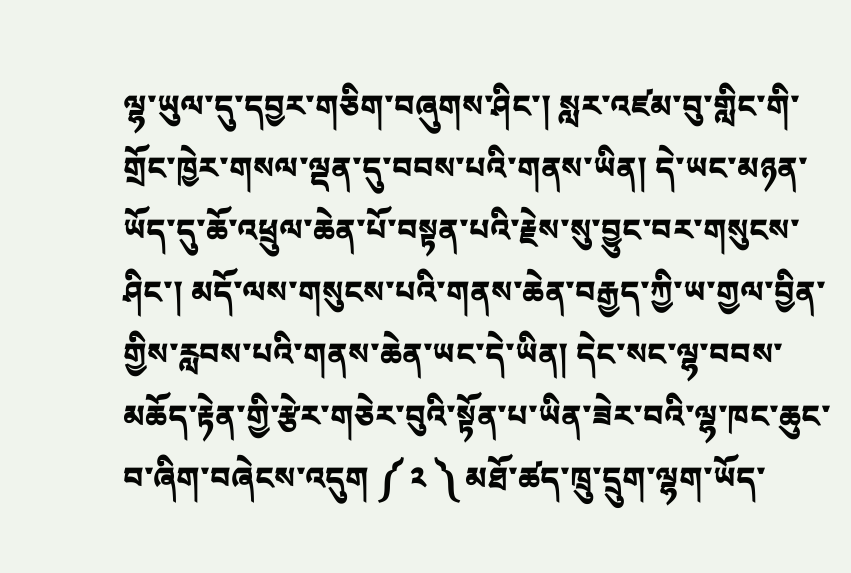ལྷ་ཡུལ་དུ་དབྱར་གཅིག་བཞུགས་ཤིང་། སླར་འཛམ་བུ་གླིང་གི་གྲོང་ཁྱེར་གསལ་ལྡན་དུ་བབས་པའི་གནས་ཡིན། དེ་ཡང་མཉན་ཡོད་དུ་ཆོ་འཕྲུལ་ཆེན་པོ་བསྟན་པའི་རྗེས་སུ་བྱུང་བར་གསུངས་ཤིང་། མདོ་ལས་གསུངས་པའི་གནས་ཆེན་བརྒྱད་ཀྱི་ཡ་གྱལ་བྱིན་གྱིས་རླབས་པའི་གནས་ཆེན་ཡང་དེ་ཡིན། དེང་སང་ལྷ་བབས་མཆོད་རྟེན་གྱི་རྩེར་གཅེར་བུའི་སྟོན་པ་ཡིན་ཟེར་བའི་ལྷ་ཁང་ཆུང་བ་ཞིག་བཞེངས་འདུག ༼ ༢ ༽ མཐོ་ཚད་ཁྲུ་དྲུག་ལྷག་ཡོད་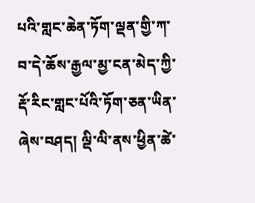པའི་གླང་ཆེན་ཏོག་ལྡན་གྱི་ཀ་བ་དེ་ཆོས་རྒྱལ་མྱ་ངན་མེད་ཀྱི་རྡོ་རིང་གླང་པོའི་ཏོག་ཅན་ཡིན་ཞེས་བཤད། ལྡི་ལི་ནས་ཕྱིན་ཚེ་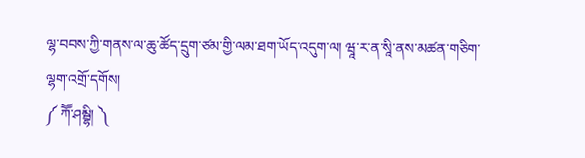ལྷ་བབས་ཀྱི་གནས་ལ་ཆུ་ཚོད་དྲུག་ཙམ་གྱི་ལམ་ཐག་ཡོད་འདུག་ལ། ཝཱ་ར་ན་སཱི་ནས་མཚན་གཅིག་ལྷག་འགྲོ་དགོས།
༼ ཀཽ་ཤམྦྷི། ༽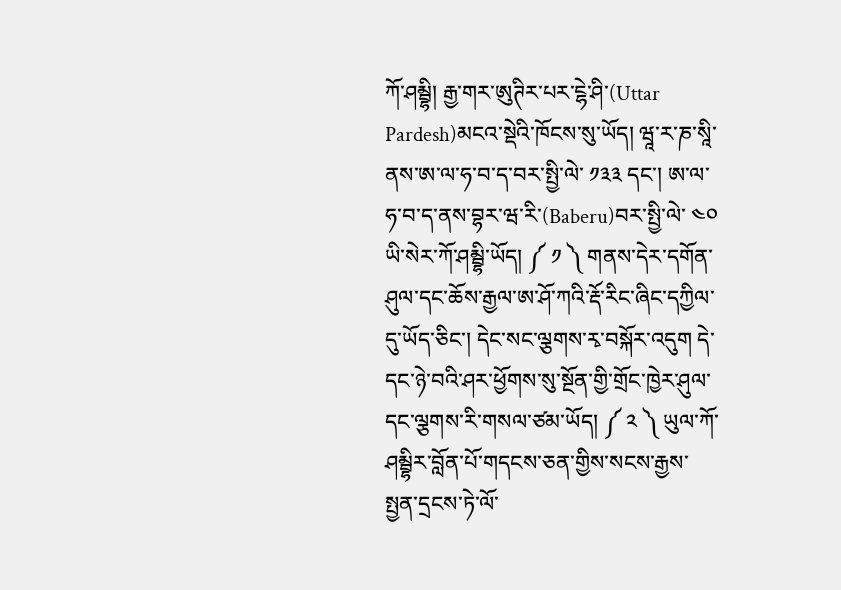ཀོ་ཤམྦྷི། རྒྱ་གར་ཨུཊིར་པར་ངྷེ་ཤི་(Uttar Pardesh)མངའ་སྡེའི་ཁོངས་སུ་ཡོད། ཝཱ་ར་ཎ་སཱི་ནས་ཨ་ལ་ཧ་བ་ད་བར་སྤྱི་ལེ་ ༡༣༣ དང་། ཨ་ལ་ཧ་བ་ད་ནས་བྷར་ཝ་རི་(Baberu)བར་སྤྱི་ལེ་ ༤༠ ཡི་སེར་ཀོ་ཤམྦྷི་ཡོད། ༼ ༡ ༽ གནས་དེར་དགོན་ཤུལ་དང་ཆོས་རྒྱལ་ཨ་ཤོ་ཀའི་རྡོ་རིང་ཞིང་དཀྱིལ་དུ་ཡོད་ཅིང་། དེང་སང་ལྕགས་རྭ་བསྐོར་འདུག དེ་དང་ཉེ་བའི་ཤར་ཕྱོགས་སུ་སྔོན་གྱི་གྲོང་ཁྱེར་ཤུལ་དང་ལྕགས་རི་གསལ་ཙམ་ཡོད། ༼ ༢ ༽ ཡུལ་ཀོ་ཤམྦྷིར་བློན་པོ་གདངས་ཅན་གྱིས་སངས་རྒྱས་སྤྱན་དྲངས་ཏེ་ལོ་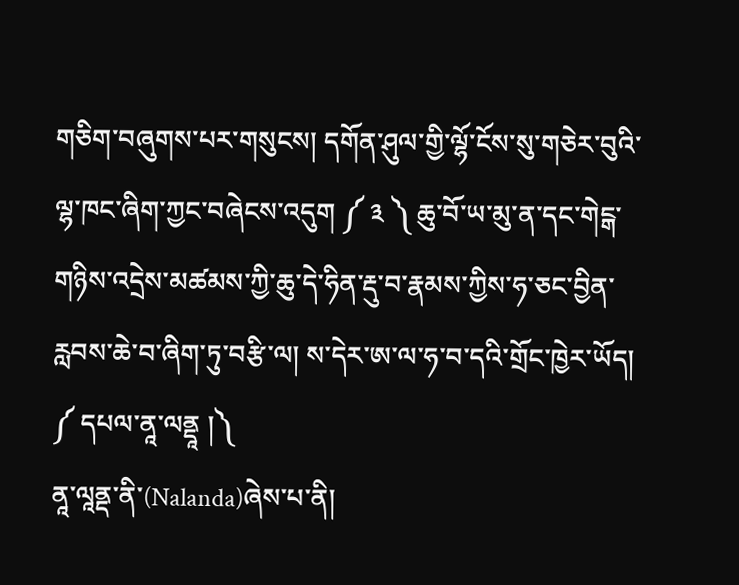གཅིག་བཞུགས་པར་གསུངས། དགོན་ཤུལ་གྱི་ལྷོ་ངོས་སུ་གཅེར་བུའི་ལྷ་ཁང་ཞིག་ཀྱང་བཞེངས་འདུག ༼ ༣ ༽ ཆུ་བོ་ཡ་མུ་ན་དང་གེངྒ་གཉིས་འདྲེས་མཚམས་ཀྱི་ཆུ་དེ་ཧིན་རྡུ་བ་རྣམས་ཀྱིས་ཧ་ཅང་བྱིན་རླབས་ཆེ་བ་ཞིག་ཏུ་བརྩི་ལ། ས་དེར་ཨ་ལ་ཧ་བ་དའི་གྲོང་ཁྱེར་ཡོད།
༼ དཔལ་ནཱ་ལནྡཱ །༽
ནཱ་ལཱནྡ་ནི་(Nalanda)ཞེས་པ་ནི།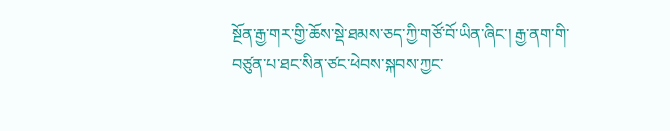སྔོན་རྒྱ་གར་གྱི་ཆོས་སྡེ་ཐམས་ཅད་ཀྱི་གཙོ་བོ་ཡིན་ཞིང་། རྒྱ་ནག་གི་བཙུན་པ་ཐང་སིན་ཙང་ཕེབས་སྐབས་ཀྱང་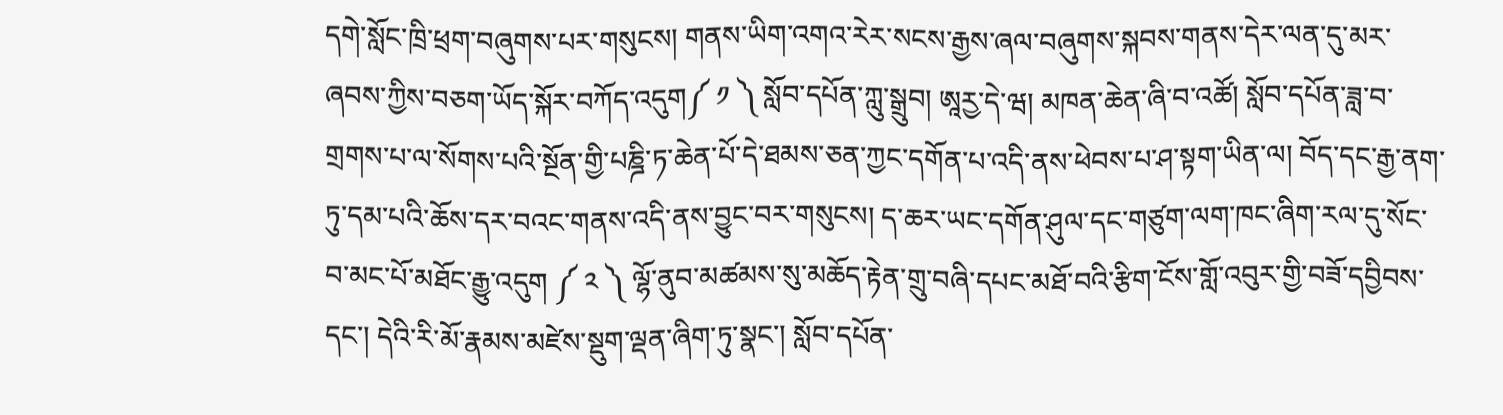དགེ་སློང་ཁྲི་ཕྲག་བཞུགས་པར་གསུངས། གནས་ཡིག་འགའ་རེར་སངས་རྒྱས་ཞལ་བཞུགས་སྐབས་གནས་དེར་ལན་དུ་མར་ཞབས་ཀྱིས་བཅག་ཡོད་སྐོར་བཀོད་འདུག༼ ༡ ༽ སློབ་དཔོན་ཀླུ་སྒྲུབ། ཨཱརྱ་དེ་ཝ། མཁན་ཆེན་ཞི་བ་འཚོ། སློབ་དཔོན་ཟླ་བ་གྲགས་པ་ལ་སོགས་པའི་སྔོན་གྱི་པཎྜི་ཏ་ཆེན་པོ་དེ་ཐམས་ཅན་ཀྱང་དགོན་པ་འདི་ནས་ཕེབས་པ་ཤ་སྟག་ཡིན་ལ། བོད་དང་རྒྱ་ནག་ཏུ་དམ་པའི་ཆོས་དར་བའང་གནས་འདི་ནས་བྱུང་བར་གསུངས། ད་ཆར་ཡང་དགོན་ཤུལ་དང་གཙུག་ལག་ཁང་ཞིག་རལ་དུ་སོང་བ་མང་པོ་མཐོང་རྒྱུ་འདུག ༼ ༢ ༽ ལྷོ་ནུབ་མཚམས་སུ་མཆོད་རྟེན་གྲུ་བཞི་དཔང་མཐོ་བའི་རྩིག་ངོས་གློ་འབུར་གྱི་བཟོ་དབྱིབས་དང་། དེའི་རི་མོ་རྣམས་མཛེས་སྡུག་ལྡན་ཞིག་ཏུ་སྣང་། སློབ་དཔོན་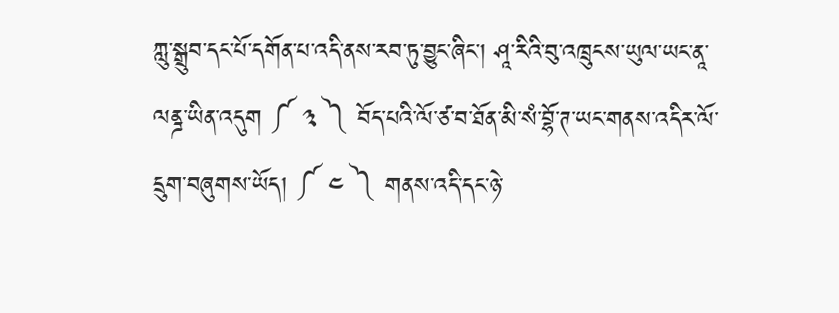ཀླུ་སྒྲུབ་དང་པོ་དགོན་པ་འདི་ནས་རབ་ཏུ་བྱུང་ཞིང་། ཤཱ་རིའི་བུ་འཁྲུངས་ཡུལ་ཡང་ནཱ་ལནྜ་ཡིན་འདུག ༼ ༣ ༽ བོད་པའི་ལོ་ཙ་བ་ཐོན་མི་སཾ་བྷོ་ཊ་ཡང་གནས་འདིར་ལོ་དྲུག་བཞུགས་ཡོད། ༼ ༤ ༽ གནས་འདི་དང་ཉེ་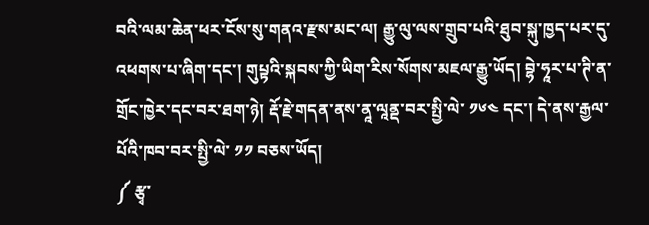བའི་ལམ་ཆེན་ཕར་ངོས་སུ་གནའ་རྫས་མང་ལ། རྒྱུ་ལུ་ལས་གྲུབ་པའི་ཐུབ་སྐུ་ཁྱད་པར་དུ་འཕགས་པ་ཞིག་དང་། གུཔྟའི་སྐབས་ཀྱི་ཡིག་རིས་སོགས་མཇལ་རྒྱུ་ཡོད། བྷེ་ཧཱར་པ་ཊི་ན་གྲོང་ཁྱེར་དང་བར་ཐག་ཉེ། རྡོ་རྗེ་གདན་ནས་ནཱ་ལཱནྡ་བར་སྤྱི་ལེ་ ༡༦༤ དང་། དེ་ནས་རྒྱལ་པོའི་ཁབ་བར་སྤྱི་ལེ་ ༡༡ བཅས་ཡོད།
༼ རྩྭ་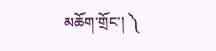མཆོག་གྲོང་། ༽